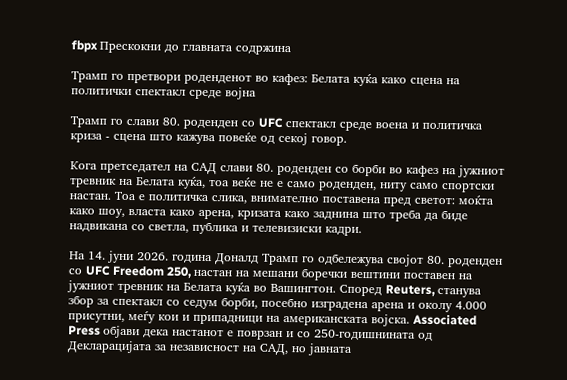fbpx Прескокни до главната содржина

Трамп го претвори роденденот во кафез: Белата куќа како сцена на политички спектакл среде војна

Трамп го слави 80. роденден со UFC спектакл среде воена и политичка криза - сцена што кажува повеќе од секој говор.

Кога претседател на САД слави 80. роденден со борби во кафез на јужниот тревник на Белата куќа, тоа веќе не е само роденден, ниту само спортски настан. Тоа е политичка слика, внимателно поставена пред светот: моќта како шоу, власта како арена, кризата како заднина што треба да биде надвикана со светла, публика и телевизиски кадри.

На 14. јуни 2026. година Доналд Трамп го одбележува својот 80. роденден со UFC Freedom 250, настан на мешани боречки вештини поставен на јужниот тревник на Белата куќа во Вашингтон. Според Reuters, станува збор за спектакл со седум борби, посебно изградена арена и околу 4.000 присутни, меѓу кои и припадници на американската војска. Associated Press објави дека настанот е поврзан и со 250-годишнината од Декларацијата за независност на САД, но јавната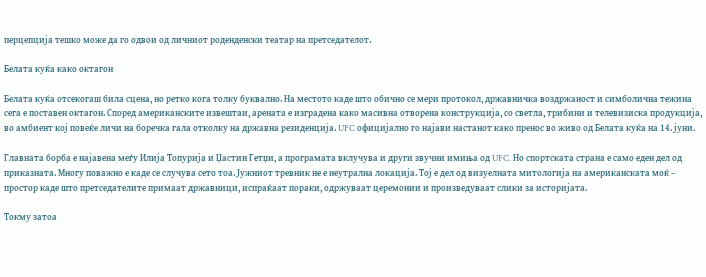перцепција тешко може да го одвои од личниот роденденски театар на претседателот.

Белата куќа како октагон

Белата куќа отсекогаш била сцена, но ретко кога толку буквално. На местото каде што обично се мери протокол, државничка воздржаност и симболична тежина сега е поставен октагон. Според американските извештаи, арената е изградена како масивна отворена конструкција, со светла, трибини и телевизиска продукција, во амбиент кој повеќе личи на боречка гала отколку на државна резиденција. UFC официјално го најави настанот како пренос во живо од Белата куќа на 14. јуни.

Главната борба е најавена меѓу Илија Топурија и Џастин Гетџи, а програмата вклучува и други звучни имиња од UFC. Но спортската страна е само еден дел од приказната. Многу поважно е каде се случува сето тоа. Јужниот тревник не е неутрална локација. Тој е дел од визуелната митологија на американската моќ – простор каде што претседателите примаат државници, испраќаат пораки, одржуваат церемонии и произведуваат слики за историјата.

Токму затоа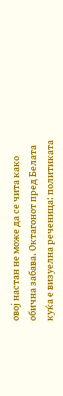овој настан не може да се чита како обична забава. Октагонот пред Белата куќа е визуелна реченица: политиката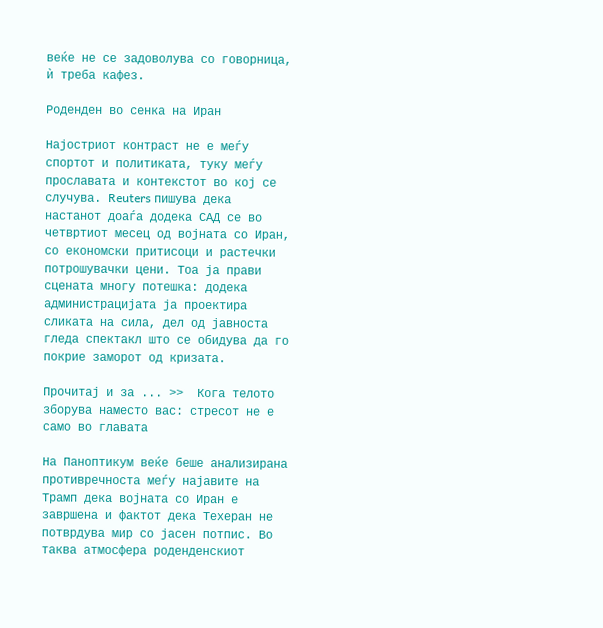веќе не се задоволува со говорница, ѝ треба кафез.

Роденден во сенка на Иран

Најостриот контраст не е меѓу спортот и политиката, туку меѓу прославата и контекстот во кој се случува. Reuters пишува дека настанот доаѓа додека САД се во четвртиот месец од војната со Иран, со економски притисоци и растечки потрошувачки цени. Тоа ја прави сцената многу потешка: додека администрацијата ја проектира сликата на сила, дел од јавноста гледа спектакл што се обидува да го покрие заморот од кризата.

Прочитај и за ... >>  Кога телото зборува наместо вас: стресот не е само во главата

На Паноптикум веќе беше анализирана противречноста меѓу најавите на Трамп дека војната со Иран е завршена и фактот дека Техеран не потврдува мир со јасен потпис. Во таква атмосфера роденденскиот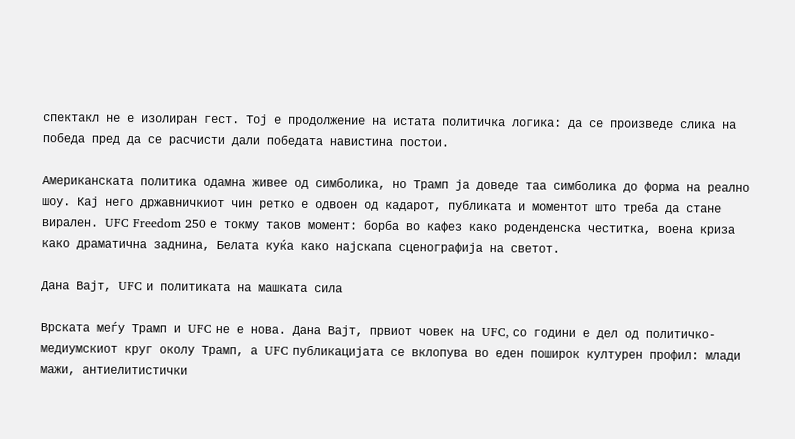спектакл не е изолиран гест. Тој е продолжение на истата политичка логика: да се произведе слика на победа пред да се расчисти дали победата навистина постои.

Американската политика одамна живее од симболика, но Трамп ја доведе таа симболика до форма на реално шоу. Кај него државничкиот чин ретко е одвоен од кадарот, публиката и моментот што треба да стане вирален. UFC Freedom 250 е токму таков момент: борба во кафез како роденденска честитка, воена криза како драматична заднина, Белата куќа како најскапа сценографија на светот.

Дана Вајт, UFC и политиката на машката сила

Врската меѓу Трамп и UFC не е нова. Дана Вајт, првиот човек на UFC, со години е дел од политичко-медиумскиот круг околу Трамп, а UFC публикацијата се вклопува во еден поширок културен профил: млади мажи, антиелитистички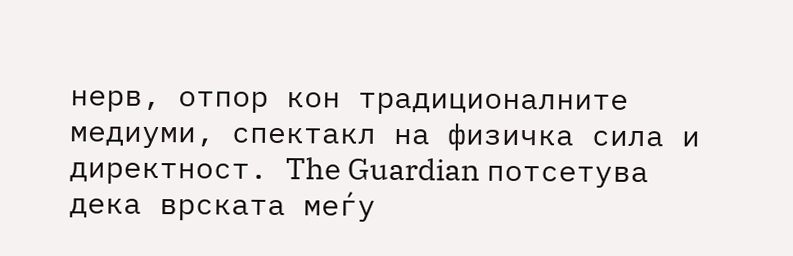нерв, отпор кон традиционалните медиуми, спектакл на физичка сила и директност. The Guardian потсетува дека врската меѓу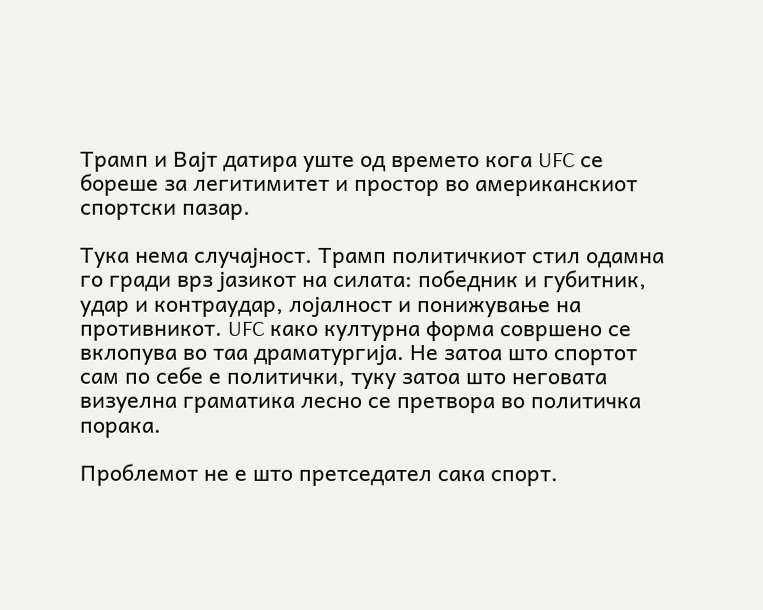Трамп и Вајт датира уште од времето кога UFC се бореше за легитимитет и простор во американскиот спортски пазар.

Тука нема случајност. Трамп политичкиот стил одамна го гради врз јазикот на силата: победник и губитник, удар и контраудар, лојалност и понижување на противникот. UFC како културна форма совршено се вклопува во таа драматургија. Не затоа што спортот сам по себе е политички, туку затоа што неговата визуелна граматика лесно се претвора во политичка порака.

Проблемот не е што претседател сака спорт.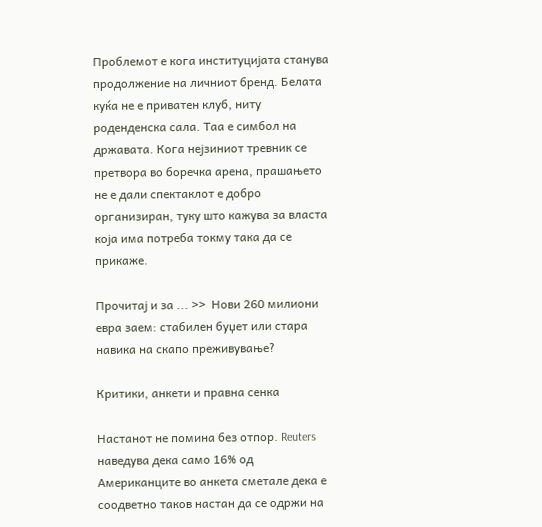Проблемот е кога институцијата станува продолжение на личниот бренд. Белата куќа не е приватен клуб, ниту роденденска сала. Таа е симбол на државата. Кога нејзиниот тревник се претвора во боречка арена, прашањето не е дали спектаклот е добро организиран, туку што кажува за власта која има потреба токму така да се прикаже.

Прочитај и за ... >>  Нови 260 милиони евра заем: стабилен буџет или стара навика на скапо преживување?

Критики, анкети и правна сенка

Настанот не помина без отпор. Reuters наведува дека само 16% од Американците во анкета сметале дека е соодветно таков настан да се одржи на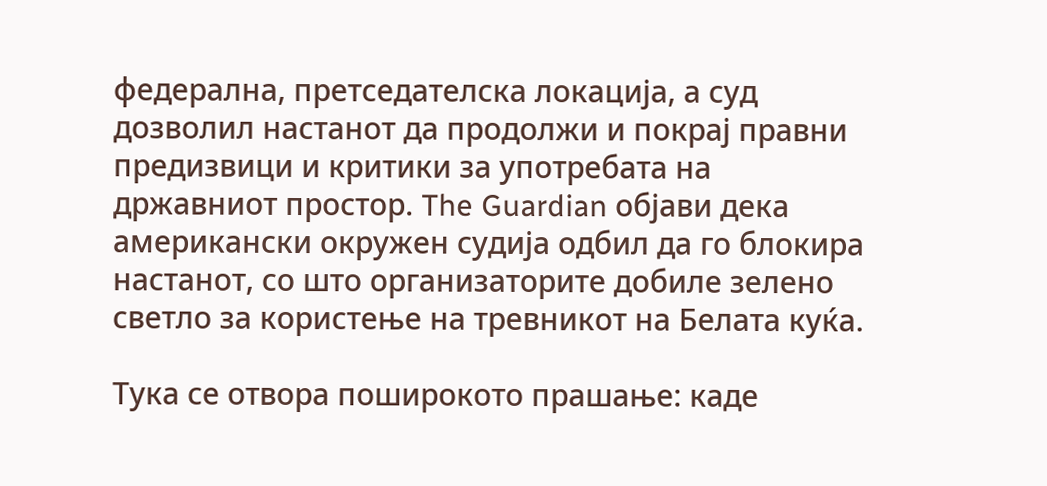федерална, претседателска локација, а суд дозволил настанот да продолжи и покрај правни предизвици и критики за употребата на државниот простор. The Guardian објави дека американски окружен судија одбил да го блокира настанот, со што организаторите добиле зелено светло за користење на тревникот на Белата куќа.

Тука се отвора поширокото прашање: каде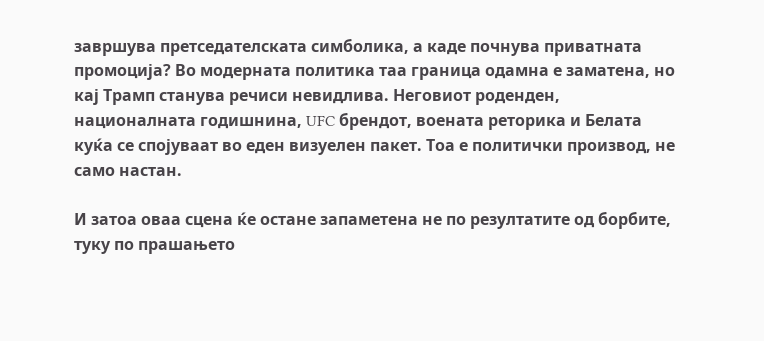завршува претседателската симболика, а каде почнува приватната промоција? Во модерната политика таа граница одамна е заматена, но кај Трамп станува речиси невидлива. Неговиот роденден, националната годишнина, UFC брендот, воената реторика и Белата куќа се спојуваат во еден визуелен пакет. Тоа е политички производ, не само настан.

И затоа оваа сцена ќе остане запаметена не по резултатите од борбите, туку по прашањето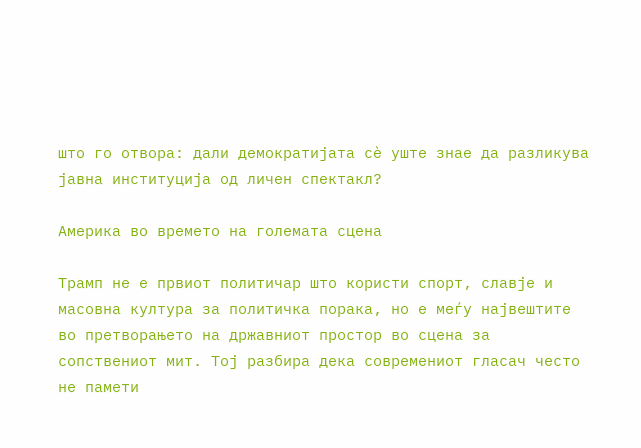што го отвора: дали демократијата сè уште знае да разликува јавна институција од личен спектакл?

Америка во времето на големата сцена

Трамп не е првиот политичар што користи спорт, славје и масовна култура за политичка порака, но е меѓу највештите во претворањето на државниот простор во сцена за сопствениот мит. Тој разбира дека современиот гласач често не памети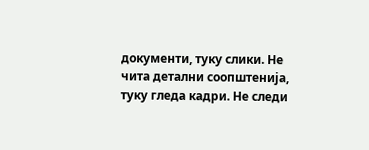документи, туку слики. Не чита детални соопштенија, туку гледа кадри. Не следи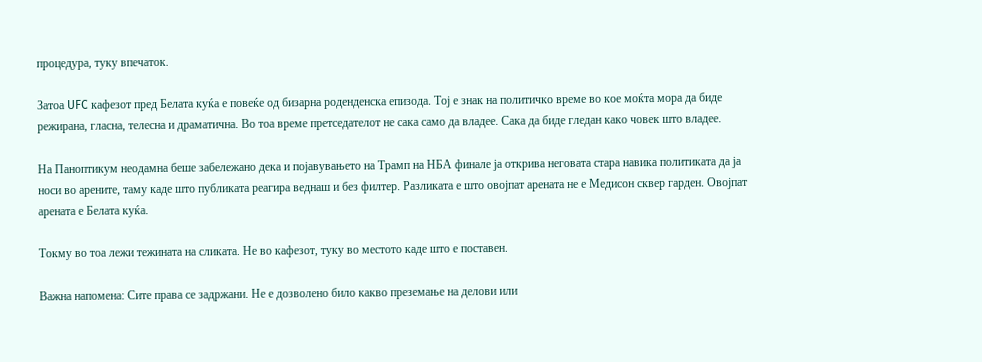процедура, туку впечаток.

Затоа UFC кафезот пред Белата куќа е повеќе од бизарна роденденска епизода. Тој е знак на политичко време во кое моќта мора да биде режирана, гласна, телесна и драматична. Во тоа време претседателот не сака само да владее. Сака да биде гледан како човек што владее.

На Паноптикум неодамна беше забележано дека и појавувањето на Трамп на НБА финале ја открива неговата стара навика политиката да ја носи во арените, таму каде што публиката реагира веднаш и без филтер. Разликата е што овојпат арената не е Медисон сквер гарден. Овојпат арената е Белата куќа.

Токму во тоа лежи тежината на сликата. Не во кафезот, туку во местото каде што е поставен.

Важна напомена: Сите права се задржани. Не е дозволено било какво преземање на делови или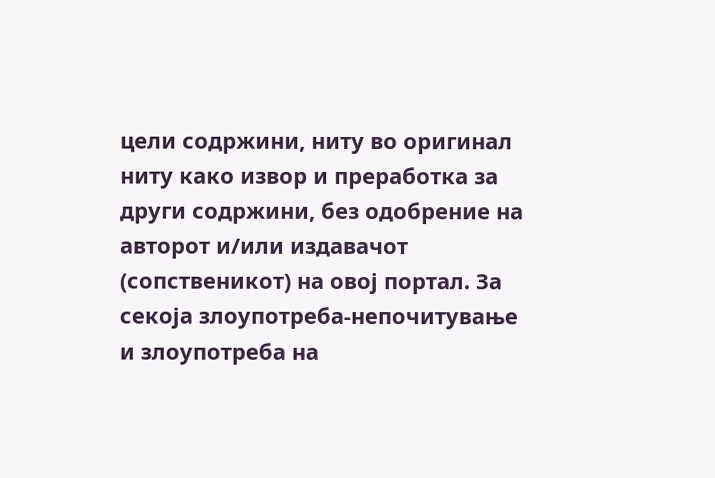цели содржини, ниту во оригинал ниту како извор и преработка за други содржини, без одобрение на авторот и/или издавачот (сопственикот) на овој портал. За секоја злоупотреба-непочитување и злоупотреба на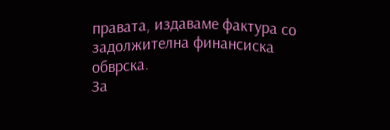правата, издаваме фактура со задолжителна финансиска обврска.
За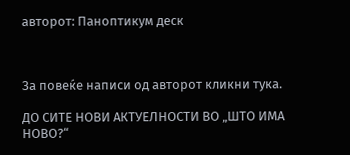авторот: Паноптикум деск



За повеќе написи од авторот кликни тука.

ДО СИТЕ НОВИ АКТУЕЛНОСТИ ВО „ШТО ИМА НОВО?“